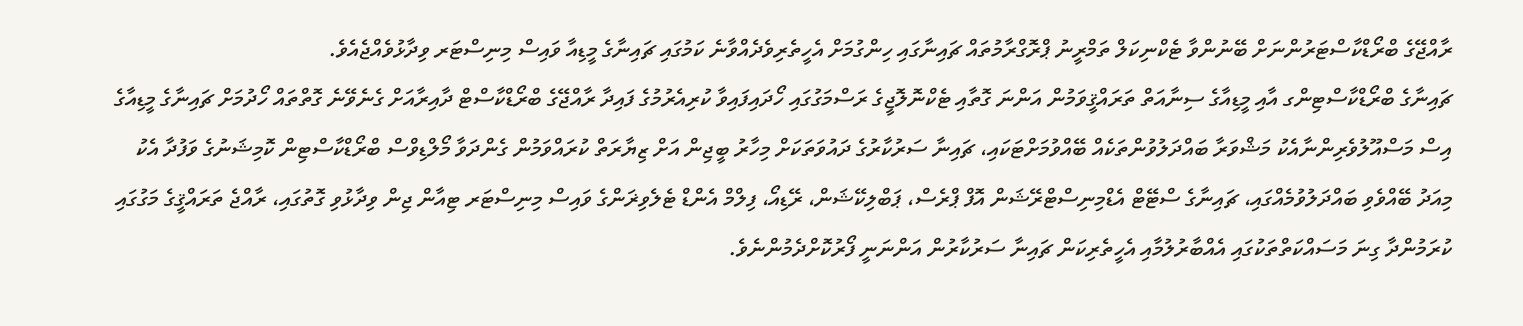ރާއްޖޭގެ ބްރޯޑްކާސްޓަރުންނަށް ބޭނުންވާ ޓެކްނިކަލް ތަމްރީނު ޕްރޮގްރާމުތައް ޗައިނާގައި ހިންގުމަށް އެހީތެރިވެދެއްވާނެ ކަމުގައި ޗައިނާގެ މީޑިއާ ވައިސް މިނިސްޓަރ ވިދާޅުވެއްޖެއެވެ.
ޗައިނާގެ ބްރޯޑްކާސްޓިންގ އާއި މީޑިއާގެ ސިނާއަތް ތަރައްޤީވަމުން އަންނަ ގޮތާއި ޓެކްނޮލޮޖީގެ ރަސްމަގުގައި ހޯދައިފައިވާ ކުރިއެރުމުގެ ފައިދާ ރާއްޖޭގެ ބްރޯޑްކާސްޓް ދާއިރާއަށް ގެނެވޭނެ ގޮތްތައް ހޯދުމަށް ޗައިނާގެ މީޑިއާގެ އިސް މަސްއޫލުވެރިންނާއެކު މަޝްވަރާ ބައްދަލުވުންތަކެއް ބޭއްވުމަށްޓަކައި، ޗައިނާ ސަރުކާރުގެ ދައުވަތަކަށް މިހާރު ބީޖިން އަށް ޒިޔާރަތް ކުރައްވަމުން ގެންދަވާ މޯލްޑިވްސް ބްރޯޑްކާސްޓިން ކޮމިޝަނުގެ ވަފުދާ އެކު މިއަދު ބޭއްވެވި ބައްދަލުވުމެއްގައި، ޗައިނާގެ ސްޓޭޓް އެޑްމިނިސްޓްރޭޝަން އޮފް ޕްރެސް، ޕަބްލިކޭޝަން، ރޭޑިއޯ، ފިލްމް އެންޑް ޓެލެވިޜަންގެ ވައިސް މިނިސްޓަރ ޓިއާން ޖިން ވިދާޅުވި ގޮތުގައި، ރާއްޖެ ތަރައްޤީގެ މަގުގައި ކުރަމުންދާ ގިނަ މަސައްކަތްތަކުގައި އެއްބާރުލުމާއި އެހީތެރިކަން ޗައިނާ ސަރުކާރުން އަންނަނީ ފޯރުކޮށްދެމުންނެވެ.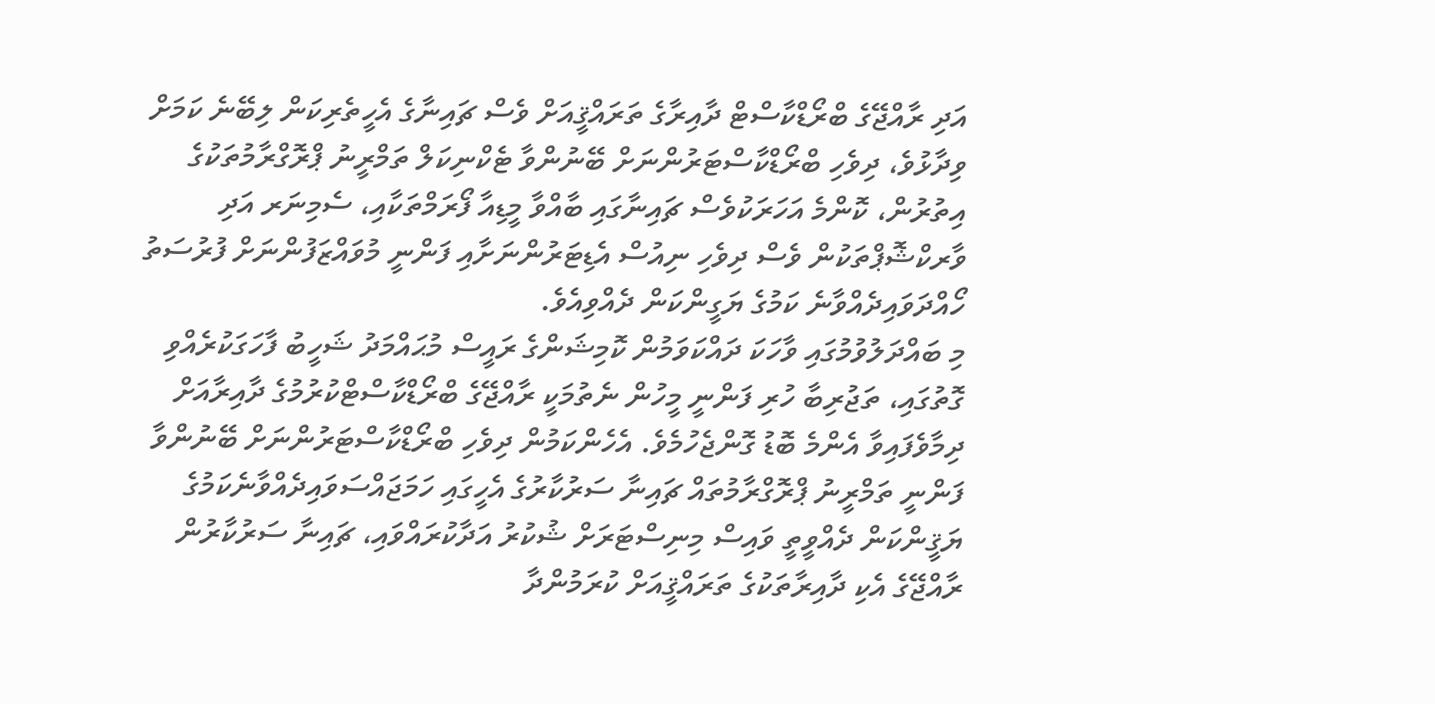އަދި ރާއްޖޭގެ ބްރޯޑްކާސްޓް ދާއިރާގެ ތަރައްޤީއަށް ވެސް ޗައިނާގެ އެހީތެރިކަން ލިބޭނެ ކަމަށް ވިދާޅުވެ، ދިވެހި ބްރޯޑްކާސްޓަރުންނަށް ބޭނުންވާ ޓެކްނިކަލް ތަމްރީނު ޕްރޮގްރާމުތަކުގެ އިތުރުން، ކޮންމެ އަހަރަކުވެސް ޗައިނާގައި ބާއްވާ މީޑިއާ ފޯރަމްތަކާއި، ސެމިނަރ އަދި ވާރކްޝޮޕްތަކުން ވެސް ދިވެހި ނިއުސް އެޑިޓަރުންނަށާއި ފަންނީ މުވައްޒަފުންނަށް ފުރުސަތު ހޯއްދަވައިދެއްވާނެ ކަމުގެ ޔަގީންކަން ދެއްވިއެވެ.
މި ބައްދަލުވުމުގައި ވާހަކަ ދައްކަވަމުން ކޮމިޝަންގެ ރައީސް މުޙައްމަދު ޝަހީބު ފާހަގަކުރެއްވި ގޮތުގައި، ތަޖުރިބާ ހުރި ފަންނީ މީހުން ނެތުމަކީ ރާއްޖޭގެ ބްރޯޑްކާސްޓްކުރުމުގެ ދާއިރާއަށް ދިމާވެފައިވާ އެންމެ ބޮޑު ގޮންޖެހުމެވެ. އެހެންކަމުން ދިވެހި ބްރޯޑްކާސްޓަރުންނަށް ބޭނުންވާ ފަންނީ ތަމްރީނު ޕްރޮގްރާމުތައް ޗައިނާ ސަރުކާރުގެ އެހީގައި ހަމަޖައްސަވައިދެއްވާނެކަމުގެ ޔަޤީންކަން ދެއްވީތީ ވައިސް މިނިސްޓަރަށް ޝުކުރު އަދާކުރައްވައި، ޗައިނާ ސަރުކާރުން ރާއްޖޭގެ އެކި ދާއިރާތަކުގެ ތަރައްޤީއަށް ކުރަމުންދާ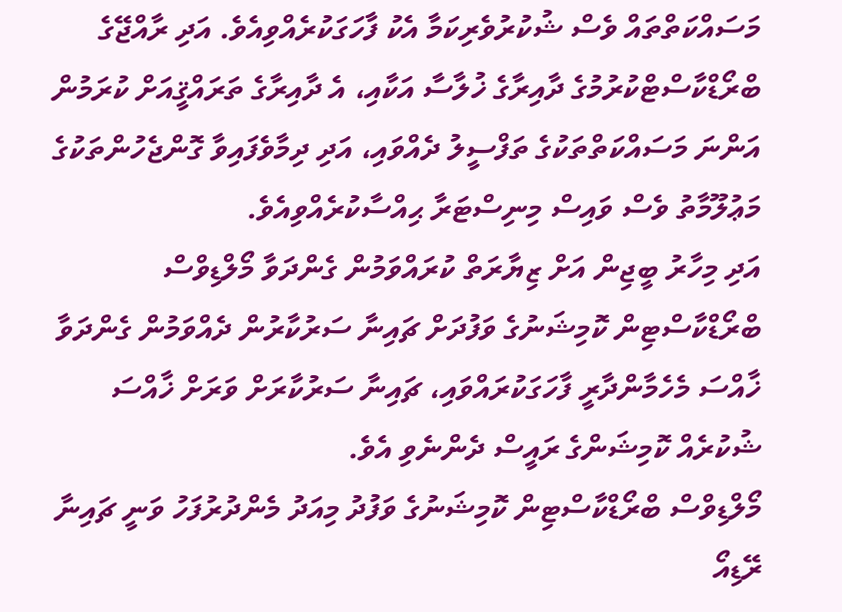މަސައްކަތްތައް ވެސް ޝުކުރުވެރިކަމާ އެކު ފާހަގަކުރެއްވިއެވެ. އަދި ރާއްޖޭގެ ބްރޯޑްކާސްޓްކުރުމުގެ ދާއިރާގެ ޚުލާސާ އަކާއި، އެ ދާއިރާގެ ތަރައްޤީއަށް ކުރަމުން އަންނަ މަސައްކަތްތަކުގެ ތަފްސީލު ދެއްވައި، އަދި ދިމާވެފައިވާ ގޮންޖެހުންތަކުގެ މަޢުލޫމާތު ވެސް ވައިސް މިނިސްޓަރާ ޙިއްސާކުރެއްވިއެވެ.
އަދި މިހާރު ބީޖިން އަށް ޒިޔާރަތް ކުރައްވަމުން ގެންދަވާ މޯލްޑިވްސް ބްރޯޑްކާސްޓިން ކޮމިޝަނުގެ ވަފުދަށް ޗައިނާ ސަރުކާރުން ދެއްވަމުން ގެންދަވާ ޚާއްސަ މެހެމާންދާރީ ފާހަގަކުރައްވައި، ޗައިނާ ސަރުކާރަށް ވަރަށް ޚާއްސަ ޝުކުރެއް ކޮމިޝަންގެ ރައީސް ދެންނެވި އެވެ.
މޯލްޑިވްސް ބްރޯޑްކާސްޓިން ކޮމިޝަނުގެ ވަފުދު މިއަދު މެންދުރުފަހު ވަނީ ޗައިނާ ރޭޑިއޯ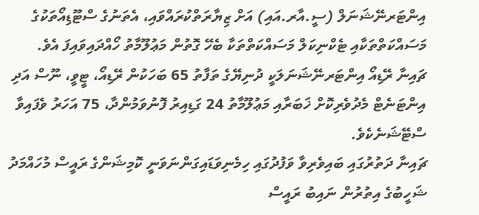އިންޓަރނޭޝަނަލް (ސީ.އާރ.އައި) އަށް ޒިޔާރަތްކުރައްވައި، އެތަނުގެ ސްޓޫޑިއޯތަކުގެ މަސައްކަތްތަކާއި ޓެކްނިކަލް މަސައްކަތްތަކާ ބެހޭ ގޮތުން މަޢުލޫމާތު ހޯއްދައިވައިފަ އެވެ.
ޗައިނާ ރޭޑިއޯ އިންޓަރނޭޝަނަލަކީ ދުނިޔޭގެ ތަފާތު 65 ބަހަކުން ރޭޑިއޯ، ޓީވީ، ނޫސް އަދި އިންޓަނެޓް މެދުވެރިކޮށް ޚަބަރާއި މަޢުލޫމާތު 24 ގަޑިއިރު ފޮނުވަމުންދާ، 75 އަހަރު ވެފައިވާ ސްޓޭޝަނެކެވެ.
ޗައިނާ ދަތުރުގައި ބައިވެރިވާ ވަފުދުގައި ހިމެނިވަޑައިގަންނަވަނީ ކޮމިޝަންގެ ރައީސް މުހައްމަދު ޝަހީބުގެ އިތުރުން ނައިބު ރައީސް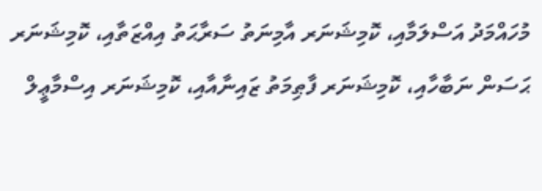މުހައްމަދު އަސްލަމާއި، ކޮމިޝަނަރ އާމިނަތު ސަރާޙަތު އިއްޒަތާއި، ކޮމިޝަނަރ ޙަސަން ނަބާހާއި، ކޮމިޝަނަރ ފާޠިމަތު ޒައިނާއާއި، ކޮމިޝަނަރ އިސްމާޢީލް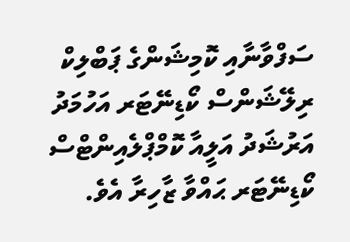ސަފްވާނާއި ކޮމިޝަންގެ ޕަބްލިކް ރިލޭޝަންސް ކޯޑިނޭޓަރ އަހުމަދު އަރުޝަދު އަލީއާ ކޮމްޕްލެއިންޓްސް ކޯޑިނޭޓަރ ޙައްވާ ޒާހިރާ އެވެ.